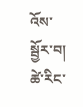འོས་སྦྱོར་བ། ཚེ་རིང་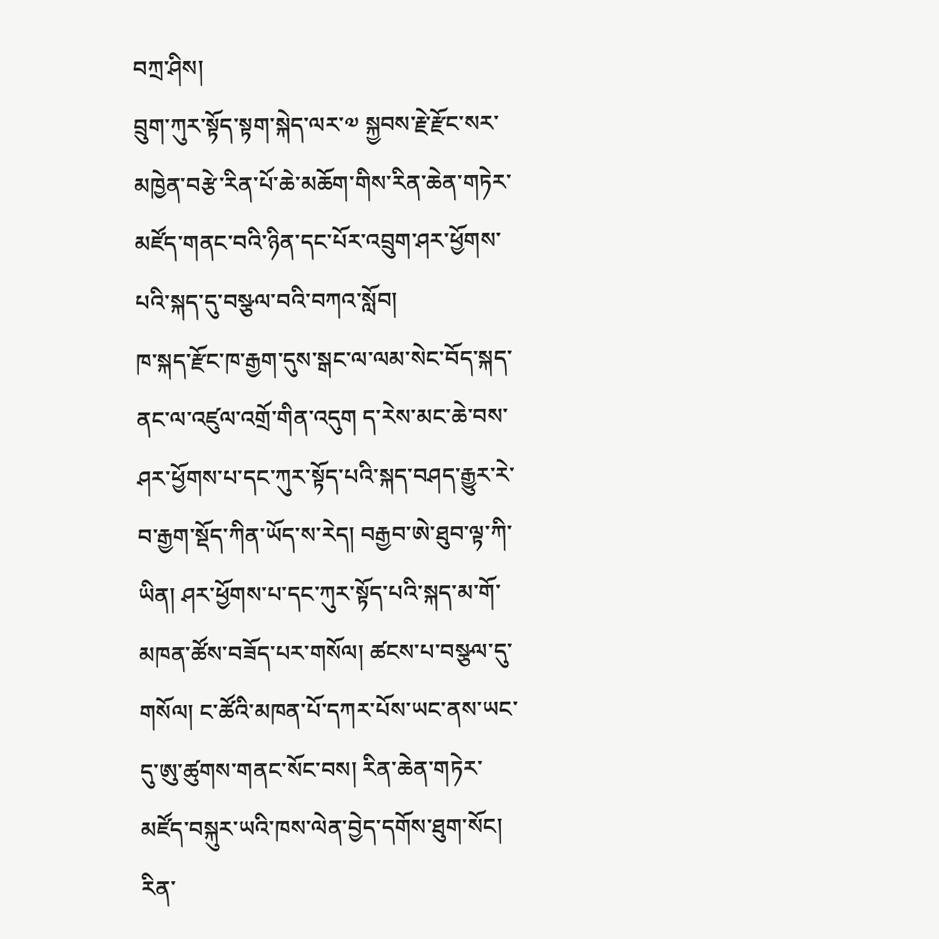བཀྲ་ཤིས།
བྲུག་ཀུར་སྟོད་སྟག་སྐེད་ལར་༧ སྐྱབས་རྗེ་རྫོང་སར་མཁྱེན་བརྩེ་རིན་པོ་ཆེ་མཆོག་གིས་རིན་ཆེན་གཏེར་མཛོད་གནང་བའི་ཉིན་དང་པོར་འབྲུག་ཤར་ཕྱོགས་པའི་སྐད་དུ་བསྩལ་བའི་བཀའ་སློབ།
ཁ་སྐད་རྫོང་ཁ་རྒྱག་དུས་སྒང་ལ་ལམ་སེང་བོད་སྐད་ནང་ལ་འཛུལ་འགྲོ་གིན་འདུག ད་རེས་མང་ཆེ་བས་ཤར་ཕྱོགས་པ་དང་ཀུར་སྟོད་པའི་སྐད་བཤད་རྒྱུར་རེ་བ་རྒྱག་སྡོད་ཀིན་ཡོད་ས་རེད། བརྒྱབ་ཨེ་ཐུབ་ལྟ་ཀི་ཡིན། ཤར་ཕྱོགས་པ་དང་ཀུར་སྟོད་པའི་སྐད་མ་གོ་མཁན་ཚོས་བཟོད་པར་གསོལ། ཚངས་པ་བསྩལ་དུ་གསོལ། ང་ཚོའི་མཁན་པོ་དཀར་པོས་ཡང་ནས་ཡང་དུ་ཨུ་ཚུགས་གནང་སོང་བས། རིན་ཆེན་གཏེར་མཛོད་བསྐུར་ཡའི་ཁས་ལེན་བྱེད་དགོས་ཐུག་སོང། རིན་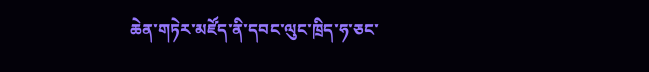ཆེན་གཏེར་མཛོད་ནི་དབང་ལུང་ཁྲིད་ཧ་ཅང་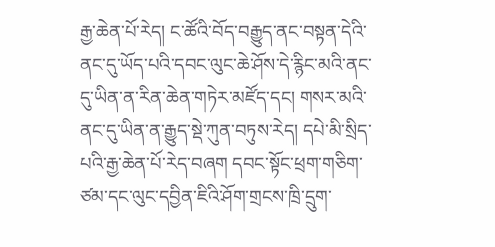རྒྱ་ཆེན་པོ་རེད། ང་ཚོའི་བོད་བརྒྱུད་ནང་བསྟན་དེའི་ནང་དུ་ཡོད་པའི་དབང་ལུང་ཆེ་ཤོས་དེ་རྙིང་མའི་ནང་དུ་ཡིན་ན་རིན་ཆེན་གཏེར་མཛོད་དང། གསར་མའི་ནང་དུ་ཡིན་ན་རྒྱུད་སྡེ་ཀུན་བཏུས་རེད། དཔེ་མི་སྲིད་པའི་རྒྱ་ཆེན་པོ་རེད་བཞག དབང་སྟོང་ཕྲག་གཅིག་ཙམ་དང་ལུང་དབྱིན་ཇིའི་ཤོག་གྲངས་ཁྲི་དྲུག་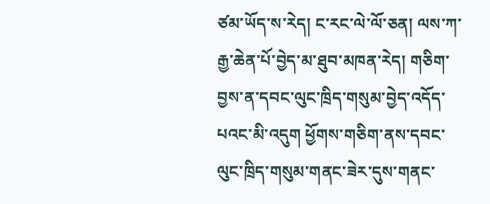ཙམ་ཡོད་ས་རེད། ང་རང་ལེ་ལོ་ཅན། ལས་ཀ་རྒྱ་ཆེན་པོ་བྱེད་མ་ཐུབ་མཁན་རེད། གཅིག་བྱས་ན་དབང་ལུང་ཁྲིད་གསུམ་བྱེད་འདོད་པའང་མི་འདུག ཕྱོགས་གཅིག་ནས་དབང་ལུང་ཁྲིད་གསུམ་གནང་ཟེར་དུས་གནང་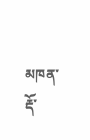མཁན་རྡོ་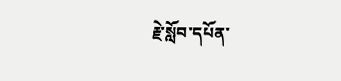རྗེ་སློབ་དཔོན་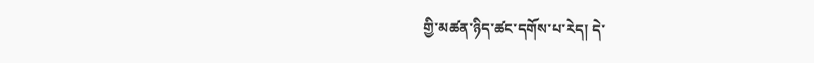གྱི་མཚན་ཉིད་ཚང་དགོས་པ་རེད། དེ་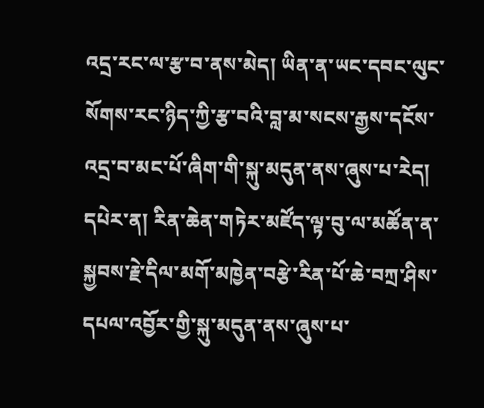འདྲ་རང་ལ་རྩ་བ་ནས་མེད། ཡིན་ན་ཡང་དབང་ལུང་སོགས་རང་ཉིད་ཀྱི་རྩ་བའི་བླ་མ་སངས་རྒྱས་དངོས་འདྲ་བ་མང་པོ་ཞིག་གི་སྐུ་མདུན་ནས་ཞུས་པ་རེད། དཔེར་ན། རིན་ཆེན་གཏེར་མཛོད་ལྟ་བུ་ལ་མཚོན་ན་སྐྱབས་རྗེ་དིལ་མགོ་མཁྱེན་བརྩེ་རིན་པོ་ཆེ་བཀྲ་ཤིས་དཔལ་འབྱོར་གྱི་སྐུ་མདུན་ནས་ཞུས་པ་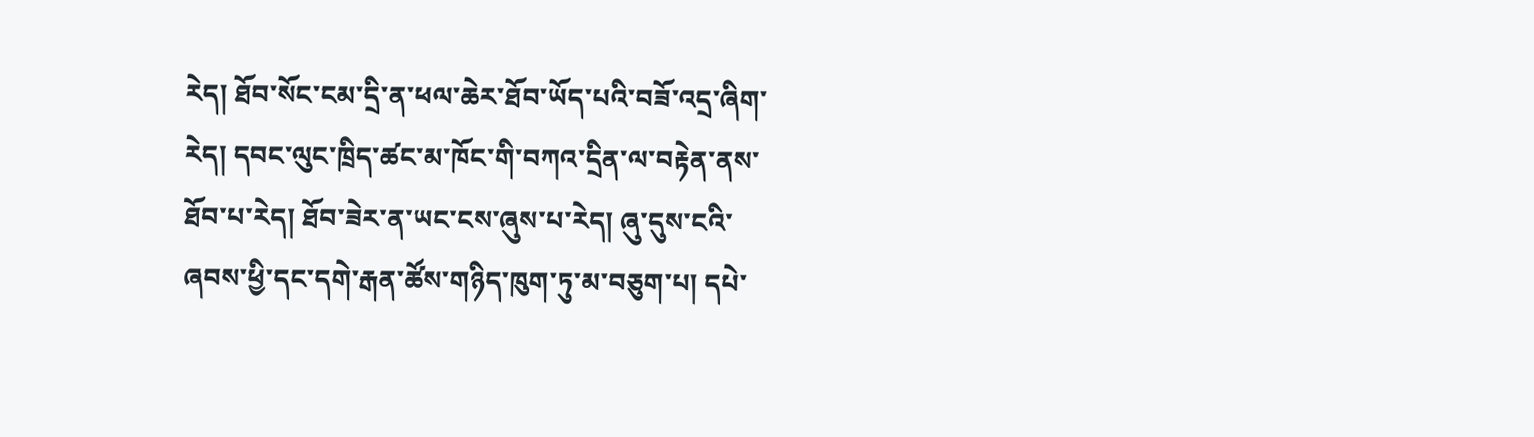རེད། ཐོབ་སོང་ངམ་དྲི་ན་ཕལ་ཆེར་ཐོབ་ཡོད་པའི་བཟོ་འདྲ་ཞིག་རེད། དབང་ལུང་ཁྲིད་ཚང་མ་ཁོང་གི་བཀའ་དྲིན་ལ་བརྟེན་ནས་ཐོབ་པ་རེད། ཐོབ་ཟེར་ན་ཡང་ངས་ཞུས་པ་རེད། ཞུ་དུས་ངའི་ཞབས་ཕྱི་དང་དགེ་རྒན་ཚོས་གཉིད་ཁུག་ཏུ་མ་བཅུག་པ། དཔེ་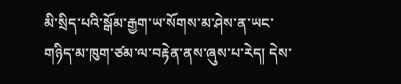མི་སྲིད་པའི་སྒོམ་རྒྱག་ཡ་སོགས་མ་ཤེས་ན་ཡང་གཉིད་མ་ཁུག་ཙམ་ལ་བརྟེན་ནས་ཞུས་པ་རེད། དེས་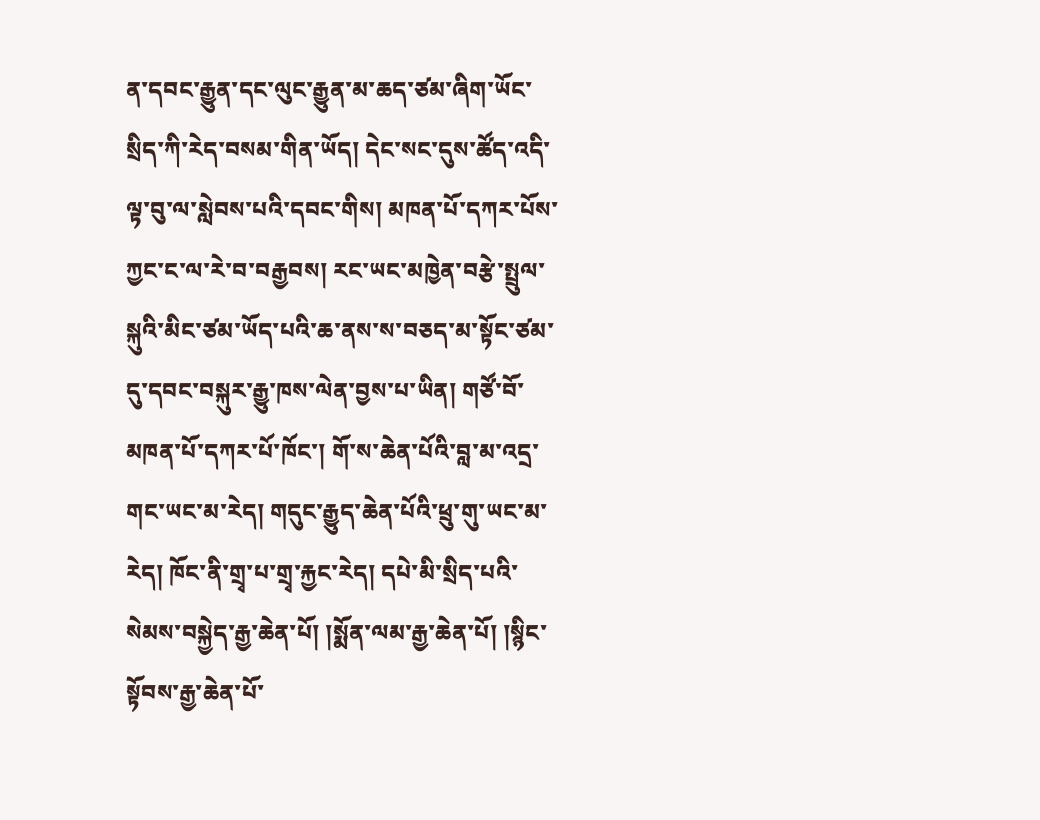ན་དབང་རྒྱུན་དང་ལུང་རྒྱུན་མ་ཆད་ཙམ་ཞིག་ཡོང་སྲིད་ཀི་རེད་བསམ་གིན་ཡོད། དེང་སང་དུས་ཚོད་འདི་ལྟ་བུ་ལ་སླེབས་པའི་དབང་གིས། མཁན་པོ་དཀར་པོས་ཀྱང་ང་ལ་རེ་བ་བརྒྱབས། རང་ཡང་མཁྱེན་བརྩེ་སྤྲུལ་སྐུའི་མིང་ཙམ་ཡོད་པའི་ཆ་ནས་ས་བཅད་མ་སྟོང་ཙམ་དུ་དབང་བསྐུར་རྒྱུ་ཁས་ལེན་བྱས་པ་ཡིན། གཙོ་བོ་མཁན་པོ་དཀར་པོ་ཁོང་། གོ་ས་ཆེན་པོའི་བླ་མ་འདྲ་གང་ཡང་མ་རེད། གདུང་རྒྱུད་ཆེན་པོའི་ཕྲུ་གུ་ཡང་མ་རེད། ཁོང་ནི་གྲྭ་པ་གྲྭ་རྐྱང་རེད། དཔེ་མི་སྲིད་པའི་སེམས་བསྐྱེད་རྒྱ་ཆེན་པོ། །སྨོན་ལམ་རྒྱ་ཆེན་པོ། །སྙིང་སྟོབས་རྒྱ་ཆེན་པོ་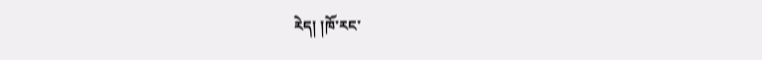རེད། །ཁོ་རང་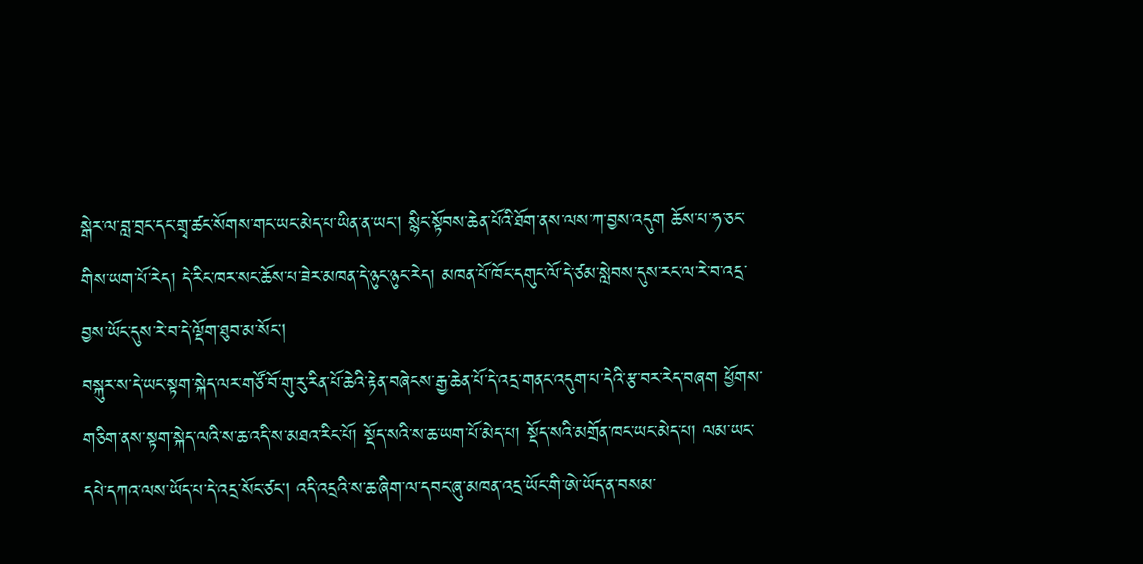སྒེར་ལ་བླ་བྲང་དང་གྲྭ་ཚང་སོགས་གང་ཡང་མེད་པ་ཡིན་ན་ཡང། སྙིང་སྟོབས་ཆེན་པོའི་ཐོག་ནས་ལས་ཀ་བྱས་འདུག ཆོས་པ་ཧ་ཅང་གིས་ཡག་པོ་རེད། དེ་རིང་ཁར་སང་ཆོས་པ་ཟེར་མཁན་དེ་ཉུང་ཉུང་རེད། མཁན་པོ་ཁོང་དགུང་ལོ་དེ་ཙམ་སླེབས་དུས་རང་ལ་རེ་བ་འདྲ་བྱས་ཡོང་དུས་རེ་བ་དེ་ལྡོག་ཐུབ་མ་སོང།
བསྐུར་ས་དེ་ཡང་སྟག་སྐེད་ལར་གཙོ་བོ་གུ་རུ་རིན་པོ་ཆེའི་རྟེན་བཞེངས་རྒྱ་ཆེན་པོ་དེ་འདྲ་གནང་འདུག་པ་དེའི་རྩ་བར་རེད་བཞག ཕྱོགས་གཅིག་ནས་སྟག་སྐེད་ལའི་ས་ཆ་འདི་ས་མཐའ་རིང་པོ། སྡོད་སའི་ས་ཆ་ཡག་པོ་མེད་པ། སྡོད་སའི་མགྲོན་ཁང་ཡང་མེད་པ། ལམ་ཡང་དཔེ་དཀའ་ལས་ཡོད་པ་དེ་འདྲ་སོང་ཙང། འདི་འདྲའི་ས་ཆ་ཞིག་ལ་དབང་ཞུ་མཁན་འདྲ་ཡོང་གི་ཨེ་ཡོད་ན་བསམ་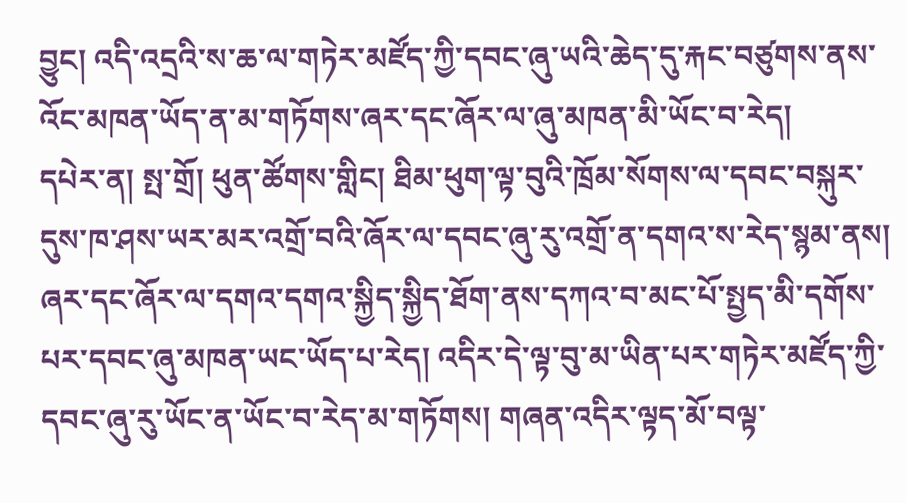བྱུང། འདི་འདྲའི་ས་ཆ་ལ་གཏེར་མཛོད་ཀྱི་དབང་ཞུ་ཡའི་ཆེད་དུ་རྐང་བཙུགས་ནས་འོང་མཁན་ཡོད་ན་མ་གཏོགས་ཞར་དང་ཞོར་ལ་ཞུ་མཁན་མི་ཡོང་བ་རེད།
དཔེར་ན། སྤ་གྲོ། ཕུན་ཚོགས་གླིང། ཐིམ་ཕུག་ལྟ་བུའི་ཁྲོམ་སོགས་ལ་དབང་བསྐུར་དུས་ཁ་ཤས་ཡར་མར་འགྲོ་བའི་ཞོར་ལ་དབང་ཞུ་རུ་འགྲོ་ན་དགའ་ས་རེད་སྙམ་ནས། ཞར་དང་ཞོར་ལ་དགའ་དགའ་སྐྱིད་སྐྱིད་ཐོག་ནས་དཀའ་བ་མང་པོ་སྤྱད་མི་དགོས་པར་དབང་ཞུ་མཁན་ཡང་ཡོད་པ་རེད། འདིར་དེ་ལྟ་བུ་མ་ཡིན་པར་གཏེར་མཛོད་ཀྱི་དབང་ཞུ་རུ་ཡོང་ན་ཡོང་བ་རེད་མ་གཏོགས། གཞན་འདིར་ལྟད་མོ་བལྟ་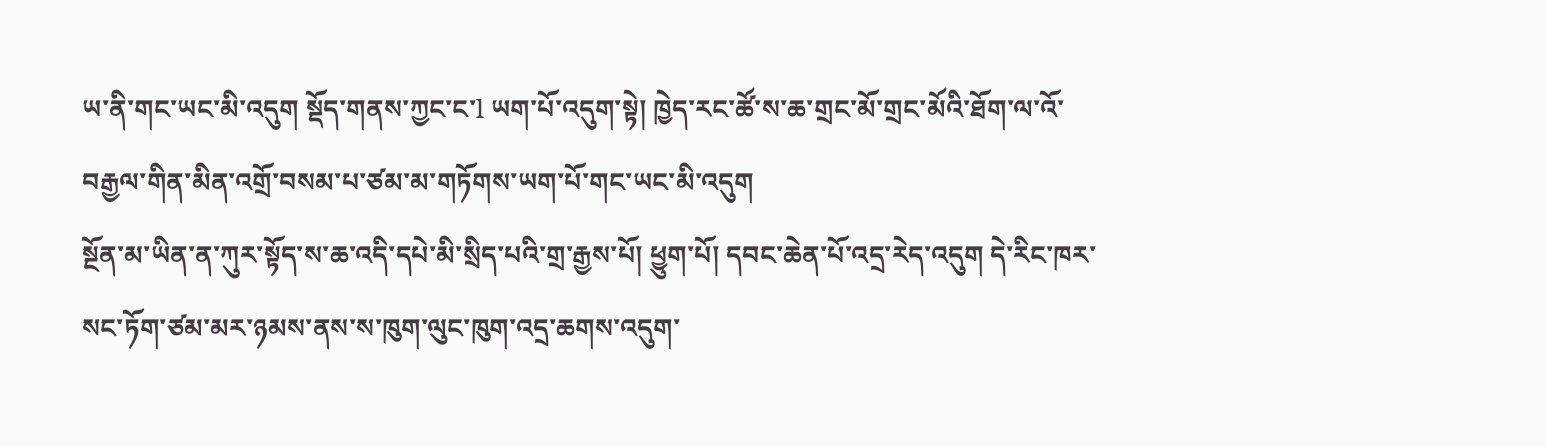ཡ་ནི་གང་ཡང་མི་འདུག སྡོད་གནས་ཀྱང་ང་l ཡག་པོ་འདུག་སྟེ། ཁྱེད་རང་ཚོ་ས་ཆ་གྲང་མོ་གྲང་མོའི་ཐོག་ལ་འོ་བརྒྱལ་གིན་མིན་འགྲོ་བསམ་པ་ཙམ་མ་གཏོགས་ཡག་པོ་གང་ཡང་མི་འདུག
སྔོན་མ་ཡིན་ན་ཀུར་སྟོད་ས་ཆ་འདི་དཔེ་མི་སྲིད་པའི་གྲ་རྒྱས་པོ། ཕྱུག་པོ། དབང་ཆེན་པོ་འདྲ་རེད་འདུག དེ་རིང་ཁར་སང་ཏོག་ཙམ་མར་ཉམས་ནས་ས་ཁུག་ལུང་ཁུག་འདྲ་ཆགས་འདུག་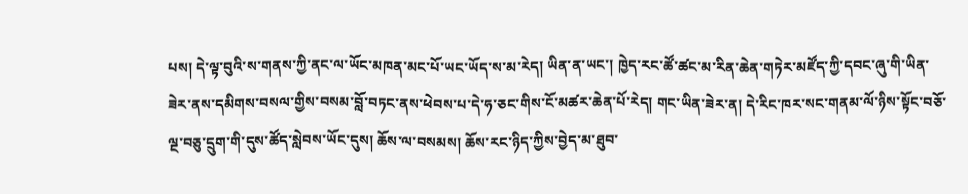པས། དེ་ལྟ་བུའི་ས་གནས་ཀྱི་ནང་ལ་ཡོང་མཁན་མང་པོ་ཡང་ཡོད་ས་མ་རེད། ཡིན་ན་ཡང་། ཁྱེད་རང་ཚོ་ཚང་མ་རིན་ཆེན་གཏེར་མཛོད་ཀྱི་དབང་ཞུ་གི་ཡིན་ཟེར་ནས་དམིགས་བསལ་གྱིས་བསམ་བློ་བཏང་ནས་ཕེབས་པ་དེ་ཧ་ཅང་གིས་ངོ་མཚར་ཆེན་པོ་རེད། གང་ཡིན་ཟེར་ན། དེ་རིང་ཁར་སང་གནམ་ལོ་ཉིས་སྟོང་བཅོ་ལྔ་བཅུ་དྲུག་གི་དུས་ཚོད་སླེབས་ཡོང་དུས། ཆོས་ལ་བསམས། ཆོས་རང་ཉིད་ཀྱིས་བྱེད་མ་ཐུབ་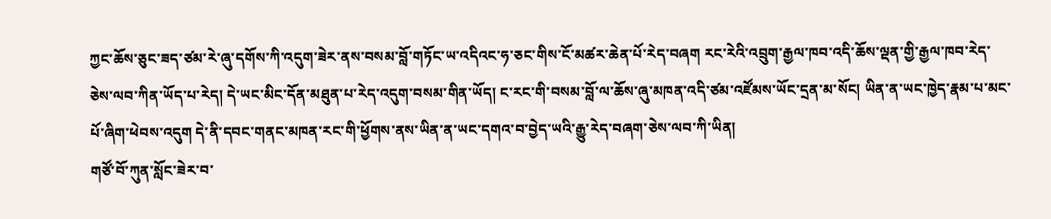ཀྱང་ཆོས་ཅུང་ཟད་ཙམ་རེ་ཞུ་དགོས་ཀི་འདུག་ཟེར་ནས་བསམ་བློ་གཏོང་ཡ་འདིའང་ཧ་ཅང་གིས་ངོ་མཚར་ཆེན་པོ་རེད་བཞག རང་རེའི་འབྲུག་རྒྱལ་ཁབ་འདི་ཆོས་ལྡན་གྱི་རྒྱལ་ཁབ་རེད་ཅེས་ལབ་ཀིན་ཡོད་པ་རེད། དེ་ཡང་མིང་དོན་མཐུན་པ་རེད་འདུག་བསམ་གིན་ཡོད། ང་རང་གི་བསམ་བློ་ལ་ཆོས་ཞུ་མཁན་འདི་ཙམ་འཛོམས་ཡོང་དྲན་མ་སོང། ཡིན་ན་ཡང་ཁྱེད་རྣམ་པ་མང་པོ་ཞིག་ཕེབས་འདུག དེ་ནི་དབང་གནང་མཁན་རང་གི་ཕྱོགས་ནས་ཡིན་ན་ཡང་དགའ་བ་བྱེད་ཡའི་རྒྱུ་རེད་བཞག་ཅེས་ལབ་ཀི་ཡིན།
གཙོ་བོ་ཀུན་སློང་ཟེར་བ་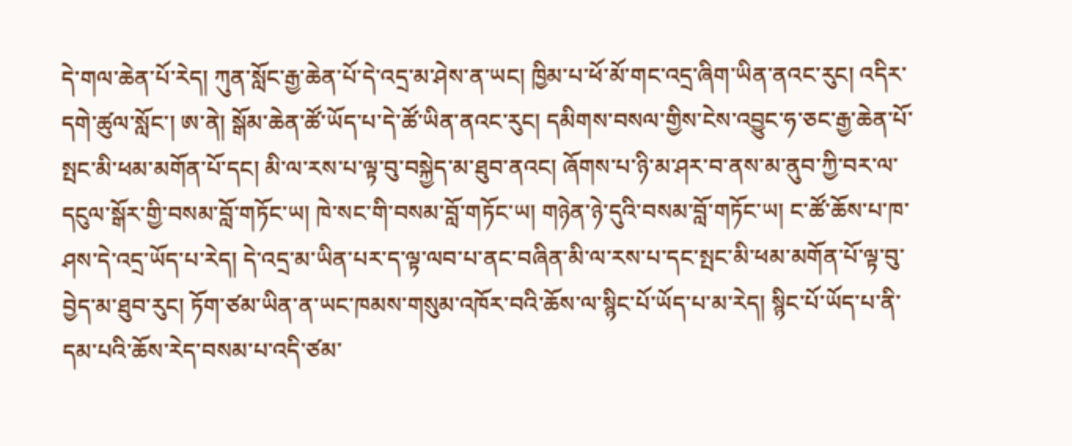དེ་གལ་ཆེན་པོ་རེད། ཀུན་སློང་རྒྱ་ཆེན་པོ་དེ་འདྲ་མ་ཤེས་ན་ཡང། ཁྱིམ་པ་ཕོ་མོ་གང་འདྲ་ཞིག་ཡིན་ནའང་རུང། འདིར་དགེ་ཚུལ་སློང་། ཨ་ནེ། སྒོམ་ཆེན་ཚོ་ཡོད་པ་དེ་ཚོ་ཡིན་ནའང་རུང། དམིགས་བསལ་གྱིས་ངེས་འབྱུང་ཧ་ཅང་རྒྱ་ཆེན་པོ་སྤང་མི་ཕམ་མགོན་པོ་དང། མི་ལ་རས་པ་ལྟ་བུ་བསྐྱེད་མ་ཐུབ་ནའང། ཞོགས་པ་ཉི་མ་ཤར་བ་ནས་མ་ནུབ་ཀྱི་བར་ལ་དངུལ་སྒོར་གྱི་བསམ་བློ་གཏོང་ཡ། ཁེ་སང་གི་བསམ་བློ་གཏོང་ཡ། གཉེན་ཉེ་དུའི་བསམ་བློ་གཏོང་ཡ། ང་ཚོ་ཆོས་པ་ཁ་ཤས་དེ་འདྲ་ཡོད་པ་རེད། དེ་འདྲ་མ་ཡིན་པར་ད་ལྟ་ལབ་པ་ནང་བཞིན་མི་ལ་རས་པ་དང་སྤང་མི་ཕམ་མགོན་པོ་ལྟ་བུ་བྱེད་མ་ཐུབ་རུང། ཏོག་ཙམ་ཡིན་ན་ཡང་ཁམས་གསུམ་འཁོར་བའི་ཆོས་ལ་སྙིང་པོ་ཡོད་པ་མ་རེད། སྙིང་པོ་ཡོད་པ་ནི་དམ་པའི་ཆོས་རེད་བསམ་པ་འདི་ཙམ་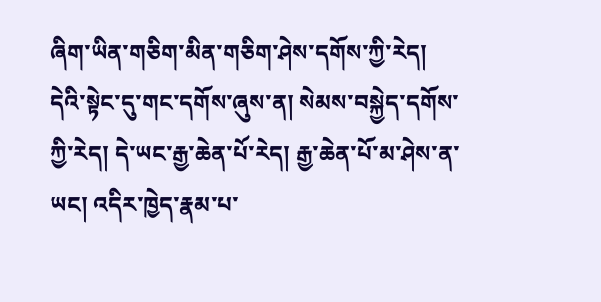ཞིག་ཡིན་གཅིག་མིན་གཅིག་ཤེས་དགོས་ཀྱི་རེད།
དེའི་སྟེང་དུ་གང་དགོས་ཞུས་ན། སེམས་བསྐྱེད་དགོས་ཀྱི་རེད། དེ་ཡང་རྒྱ་ཆེན་པོ་རེད། རྒྱ་ཆེན་པོ་མ་ཤེས་ན་ཡང། འདིར་ཁྱེད་རྣམ་པ་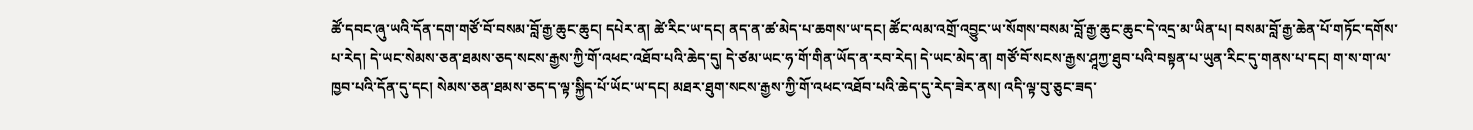ཚོ་དབང་ཞུ་ཡའི་དོན་དག་གཙོ་བོ་བསམ་བློ་རྒྱ་ཆུང་ཆུང། དཔེར་ན། ཚེ་རིང་ཡ་དང། ནད་ན་ཚ་མེད་པ་ཆགས་ཡ་དང། ཚོང་ལམ་འགྲོ་འབྱུང་ཡ་སོགས་བསམ་བློ་རྒྱ་ཆུང་ཆུང་དེ་འདྲ་མ་ཡིན་པ། བསམ་བློ་རྒྱ་ཆེན་པོ་གཏོང་དགོས་པ་རེད། དེ་ཡང་སེམས་ཅན་ཐམས་ཅད་སངས་རྒྱས་ཀྱི་གོ་འཕང་འཐོབ་པའི་ཆེད་དུ། དེ་ཙམ་ཡང་ཧ་གོ་གིན་ཡོད་ན་རབ་རེད། དེ་ཡང་མེད་ན། གཙོ་བོ་སངས་རྒྱས་ཤཱཀྱ་ཐུབ་པའི་བསྟན་པ་ཡུན་རིང་དུ་གནས་པ་དང། ག་ས་ག་ལ་ཁྱབ་པའི་དོན་དུ་དང། སེམས་ཅན་ཐམས་ཅད་ད་ལྟ་སྐྱིད་པོ་ཡོང་ཡ་དང། མཐར་ཐུག་སངས་རྒྱས་ཀྱི་གོ་འཕང་འཐོབ་པའི་ཆེད་དུ་རེད་ཟེར་ནས། འདི་ལྟ་བུ་ཅུང་ཟད་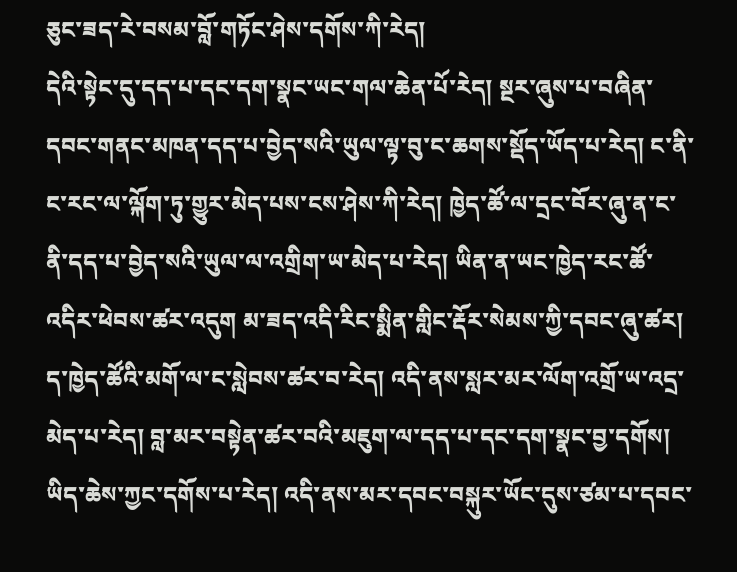ཅུང་ཟད་རེ་བསམ་བློ་གཏོང་ཤེས་དགོས་ཀི་རེད།
དེའི་སྟེང་དུ་དད་པ་དང་དག་སྣང་ཡང་གལ་ཆེན་པོ་རེད། སྔར་ཞུས་པ་བཞིན་དབང་གནང་མཁན་དད་པ་བྱེད་སའི་ཡུལ་ལྟ་བུ་ང་ཆགས་སྡོད་ཡོད་པ་རེད། ང་ནི་ང་རང་ལ་ལྐོག་ཏུ་གྱུར་མེད་པས་ངས་ཤེས་ཀི་རེད། ཁྱེད་ཚོ་ལ་དྲང་བོར་ཞུ་ན་ང་ནི་དད་པ་བྱེད་སའི་ཡུལ་ལ་འགྲིག་ཡ་མེད་པ་རེད། ཡིན་ན་ཡང་ཁྱེད་རང་ཚོ་འདིར་ཕེབས་ཚར་འདུག མ་ཟད་འདི་རིང་སྨིན་གླིང་རྡོར་སེམས་ཀྱི་དབང་ཞུ་ཚར། ད་ཁྱེད་ཚོའི་མགོ་ལ་ང་སླེབས་ཚར་བ་རེད། འདི་ནས་སླར་མར་ལོག་འགྲོ་ཡ་འདྲ་མེད་པ་རེད། བླ་མར་བསྟེན་ཚར་བའི་མཇུག་ལ་དད་པ་དང་དག་སྣང་བྱ་དགོས། ཡིད་ཆེས་ཀྱང་དགོས་པ་རེད། འདི་ནས་མར་དབང་བསྐུར་ཡོང་དུས་ཙམ་པ་དབང་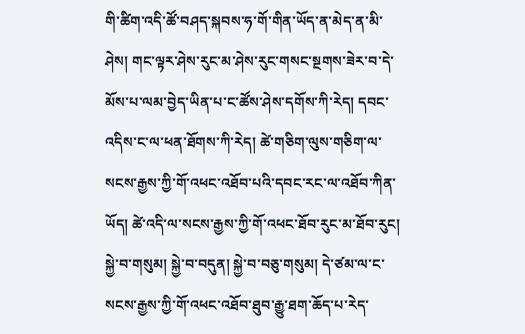གི་ཚིག་འདི་ཚོ་བཤད་སྐབས་ཧ་གོ་གིན་ཡོད་ན་མེད་ན་མི་ཤེས། གང་ལྟར་ཤེས་རུང་མ་ཤེས་རུང་གསང་སྔགས་ཟེར་བ་དེ་མོས་པ་ལམ་བྱེད་ཡིན་པ་ང་ཚོས་ཤེས་དགོས་ཀི་རེད། དབང་འདིས་ང་ལ་ཕན་ཐོགས་ཀི་རེད། ཚེ་གཅིག་ལུས་གཅིག་ལ་སངས་རྒྱས་ཀྱི་གོ་འཕང་འཐོབ་པའི་དབང་རང་ལ་འཐོབ་ཀིན་ཡོད། ཚེ་འདི་ལ་སངས་རྒྱས་ཀྱི་གོ་འཕང་ཐོབ་རུང་མ་ཐོབ་རུང། སྐྱེ་བ་གསུམ། སྐྱེ་བ་བདུན། སྐྱེ་བ་བཅུ་གསུམ། དེ་ཙམ་ལ་ང་སངས་རྒྱས་ཀྱི་གོ་འཕང་འཐོབ་ཐུབ་རྒྱུ་ཐག་ཆོད་པ་རེད་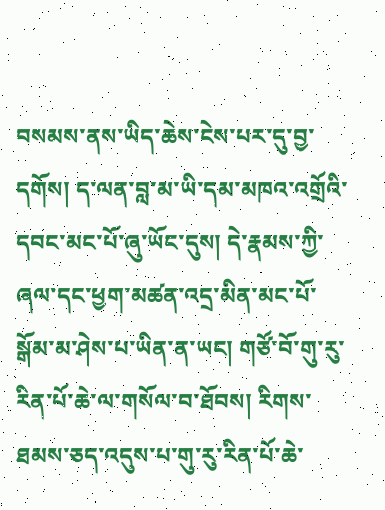བསམས་ནས་ཡིད་ཆེས་ངེས་པར་དུ་བྱ་དགོས། ད་ལན་བླ་མ་ཡི་དམ་མཁའ་འགྲོའི་དབང་མང་པོ་ཞུ་ཡོང་དུས། དེ་རྣམས་ཀྱི་ཞལ་དང་ཕྱག་མཚན་འདྲ་མིན་མང་པོ་སྒོམ་མ་ཤེས་པ་ཡིན་ན་ཡང། གཙོ་བོ་གུ་རུ་རིན་པོ་ཆེ་ལ་གསོལ་བ་ཐོབས། རིགས་ཐམས་ཅད་འདུས་པ་གུ་རུ་རིན་པོ་ཆེ་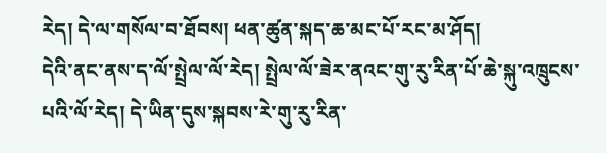རེད། དེ་ལ་གསོལ་བ་ཐོབས། ཕན་ཚུན་སྐད་ཆ་མང་པོ་རང་མ་ཤོད།
དེའི་ནང་ནས་ད་ལོ་སྤྲེལ་ལོ་རེད། སྤྲེལ་ལོ་ཟེར་ནའང་གུ་རུ་རིན་པོ་ཆེ་སྐུ་འཁྲུངས་པའི་ལོ་རེད། དེ་ཡིན་དུས་སྐབས་རེ་གུ་རུ་རིན་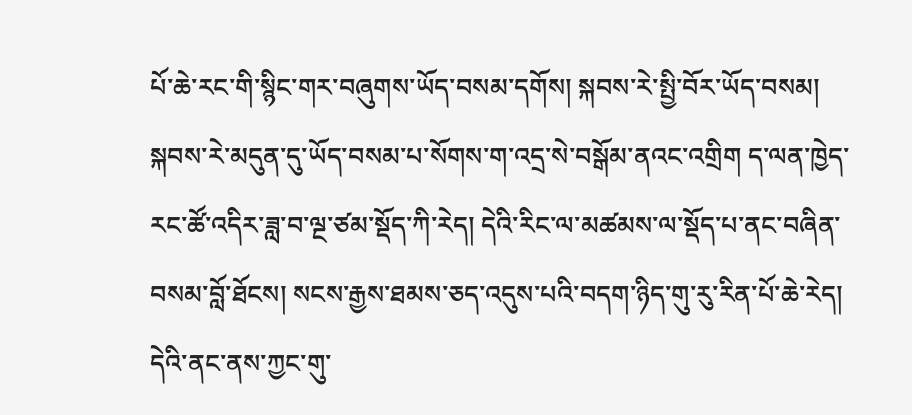པོ་ཆེ་རང་གི་སྙིང་གར་བཞུགས་ཡོད་བསམ་དགོས། སྐབས་རེ་སྤྱི་བོར་ཡོད་བསམ། སྐབས་རེ་མདུན་དུ་ཡོད་བསམ་པ་སོགས་ག་འདྲ་སེ་བསྒོམ་ནའང་འགྲིག ད་ལན་ཁྱེད་རང་ཚོ་འདིར་ཟླ་བ་ལྔ་ཙམ་སྡོད་ཀི་རེད། དེའི་རིང་ལ་མཚམས་ལ་སྡོད་པ་ནང་བཞིན་བསམ་བློ་ཐོངས། སངས་རྒྱས་ཐམས་ཅད་འདུས་པའི་བདག་ཉིད་གུ་རུ་རིན་པོ་ཆེ་རེད། དེའི་ནང་ནས་ཀྱང་གུ་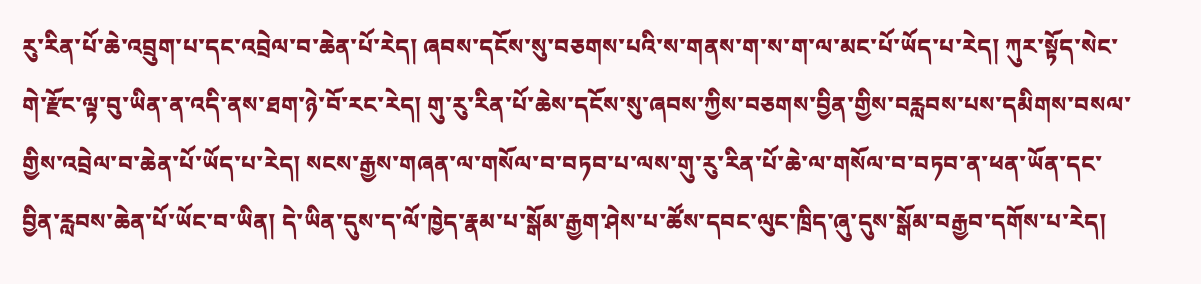རུ་རིན་པོ་ཆེ་འབྲུག་པ་དང་འབྲེལ་བ་ཆེན་པོ་རེད། ཞབས་དངོས་སུ་བཅགས་པའི་ས་གནས་ག་ས་ག་ལ་མང་པོ་ཡོད་པ་རེད། ཀུར་སྟོད་སེང་གེ་རྫོང་ལྟ་བུ་ཡིན་ན་འདི་ནས་ཐག་ཉེ་བོ་རང་རེད། གུ་རུ་རིན་པོ་ཆེས་དངོས་སུ་ཞབས་ཀྱིས་བཅགས་བྱིན་གྱིས་བརླབས་པས་དམིགས་བསལ་གྱིས་འབྲེལ་བ་ཆེན་པོ་ཡོད་པ་རེད། སངས་རྒྱས་གཞན་ལ་གསོལ་བ་བཏབ་པ་ལས་གུ་རུ་རིན་པོ་ཆེ་ལ་གསོལ་བ་བཏབ་ན་ཕན་ཡོན་དང་བྱིན་རླབས་ཆེན་པོ་ཡོང་བ་ཡིན། དེ་ཡིན་དུས་ད་ལོ་ཁྱེད་རྣམ་པ་སྒོམ་རྒྱག་ཤེས་པ་ཚོས་དབང་ལུང་ཁྲིད་ཞུ་དུས་སྒོམ་བརྒྱབ་དགོས་པ་རེད།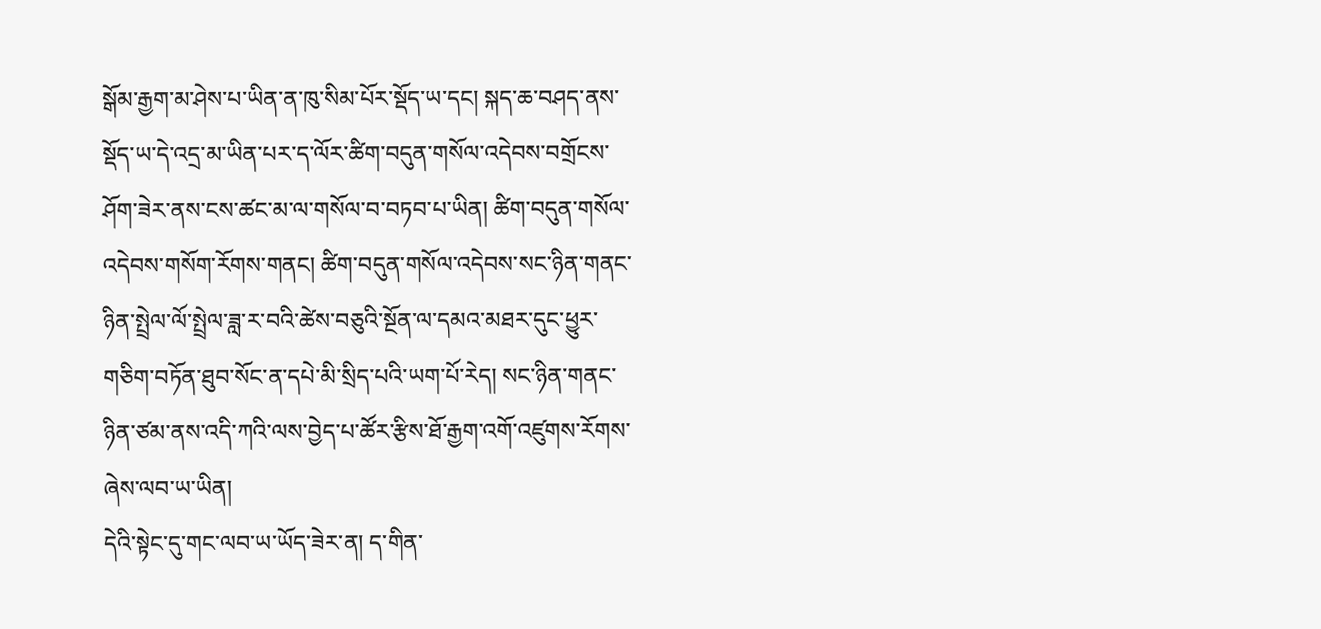སྒོམ་རྒྱག་མ་ཤེས་པ་ཡིན་ན་ཁུ་སིམ་པོར་སྡོད་ཡ་དང། སྐད་ཆ་བཤད་ནས་སྡོད་ཡ་དེ་འདྲ་མ་ཡིན་པར་ད་ལོར་ཚིག་བདུན་གསོལ་འདེབས་བགྲོངས་ཤོག་ཟེར་ནས་ངས་ཚང་མ་ལ་གསོལ་བ་བཏབ་པ་ཡིན། ཚིག་བདུན་གསོལ་འདེབས་གསོག་རོགས་གནང། ཚིག་བདུན་གསོལ་འདེབས་སང་ཉིན་གནང་ཉིན་སྤྲེལ་ལོ་སྤྲེལ་ཟླ་ར་བའི་ཚེས་བཅུའི་སྔོན་ལ་དམའ་མཐར་དུང་ཕྱུར་གཅིག་བཏོན་ཐུབ་སོང་ན་དཔེ་མི་སྲིད་པའི་ཡག་པོ་རེད། སང་ཉིན་གནང་ཉིན་ཙམ་ནས་འདི་ཀའི་ལས་བྱེད་པ་ཚོར་རྩིས་ཐོ་རྒྱག་འགོ་འཛུགས་རོགས་ཞེས་ལབ་ཡ་ཡིན།
དེའི་སྟེང་དུ་གང་ལབ་ཡ་ཡོད་ཟེར་ན། ད་གིན་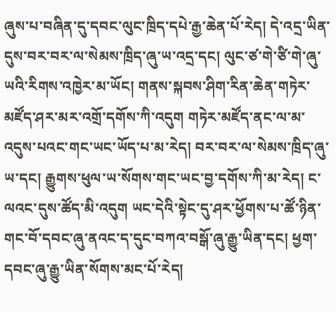ཞུས་པ་བཞིན་དུ་དབང་ལུང་ཁྲིད་དཔེ་རྒྱ་ཆེན་པོ་རེད། དེ་འདྲ་ཡིན་དུས་བར་བར་ལ་སེམས་ཁྲིད་ཞུ་ཡ་འདྲ་དང། ལུང་ཙ་གེ་ཙི་གེ་ཞུ་ཡའི་རིགས་འཁྱེར་མ་ཡོང། གནས་སྐབས་ཤིག་རིན་ཆེན་གཏེར་མཛོད་ཤར་མར་འགྲོ་དགོས་ཀི་འདུག གཏེར་མཛོད་ནང་ལ་མ་འདུས་པའང་གང་ཡང་ཡོད་པ་མ་རེད། བར་བར་ལ་སེམས་ཁྲིད་ཞུ་ཡ་དང། རྒྱུགས་ཕུལ་ཡ་སོགས་གང་ཡང་བྱ་དགོས་ཀི་མ་རེད། ང་ལའང་དུས་ཚོད་མི་འདུག ཡང་དེའི་སྟེང་དུ་ཤར་ཕྱོགས་པ་ཚོ་ཉིན་གང་བོ་དབང་ཞུ་ནའང་ད་དུང་བཀའ་བསྒོ་ཞུ་རྒྱུ་ཡིན་དང། ཕྱག་དབང་ཞུ་རྒྱུ་ཡིན་སོགས་མང་པོ་རེད།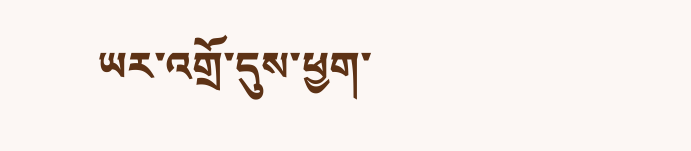ཡར་འགྲོ་དུས་ཕྱག་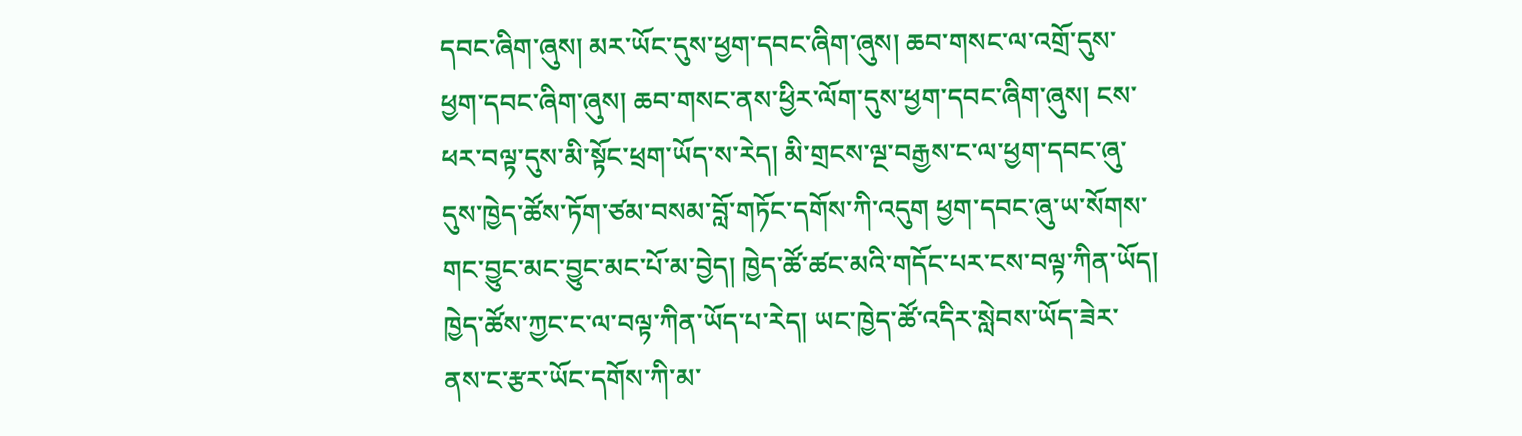དབང་ཞིག་ཞུས། མར་ཡོང་དུས་ཕྱག་དབང་ཞིག་ཞུས། ཆབ་གསང་ལ་འགྲོ་དུས་ཕྱག་དབང་ཞིག་ཞུས། ཆབ་གསང་ནས་ཕྱིར་ལོག་དུས་ཕྱག་དབང་ཞིག་ཞུས། ངས་ཕར་བལྟ་དུས་མི་སྟོང་ཕྲག་ཡོད་ས་རེད། མི་གྲངས་ལྔ་བརྒྱས་ང་ལ་ཕྱག་དབང་ཞུ་དུས་ཁྱེད་ཚོས་ཏོག་ཙམ་བསམ་བློ་གཏོང་དགོས་ཀི་འདུག ཕྱག་དབང་ཞུ་ཡ་སོགས་གང་བྱུང་མང་བྱུང་མང་པོ་མ་བྱེད། ཁྱེད་ཚོ་ཚང་མའི་གདོང་པར་ངས་བལྟ་ཀིན་ཡོད། ཁྱེད་ཚོས་ཀྱང་ང་ལ་བལྟ་ཀིན་ཡོད་པ་རེད། ཡང་ཁྱེད་ཚོ་འདིར་སླེབས་ཡོད་ཟེར་ནས་ང་རྩར་ཡོང་དགོས་ཀི་མ་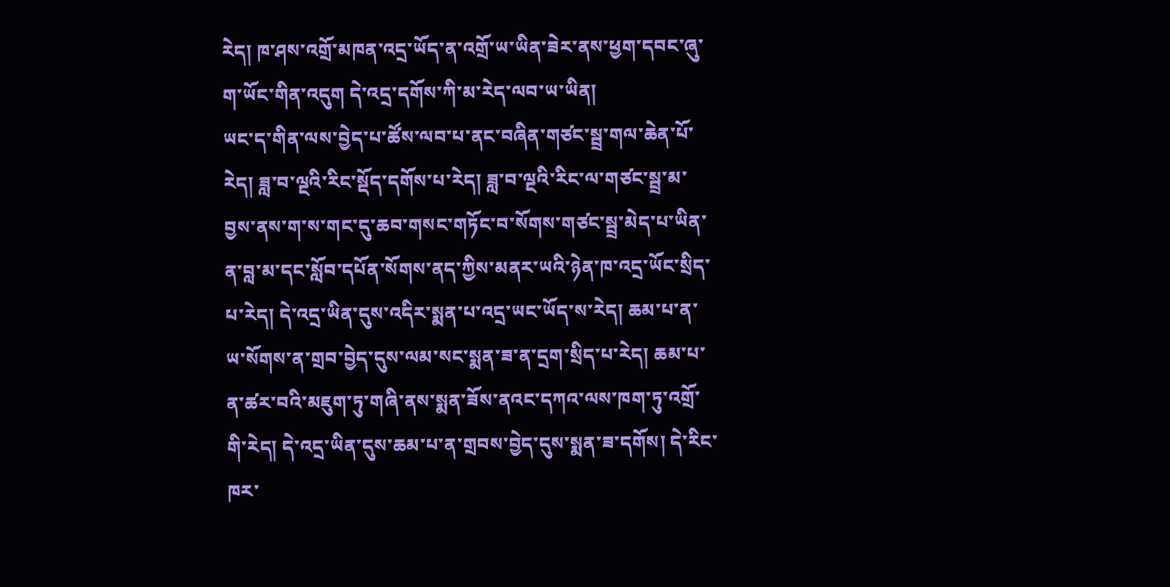རེད། ཁ་ཤས་འགྲོ་མཁན་འདྲ་ཡོད་ན་འགྲོ་ཡ་ཡིན་ཟེར་ནས་ཕྱག་དབང་ཞུ་ག་ཡོང་གིན་འདུག དེ་འདྲ་དགོས་ཀི་མ་རེད་ལབ་ཡ་ཡིན།
ཡང་ད་གིན་ལས་བྱེད་པ་ཚོས་ལབ་པ་ནང་བཞིན་གཙང་སྦྲ་གལ་ཆེན་པོ་རེད། ཟླ་བ་ལྔའི་རིང་སྡོད་དགོས་པ་རེད། ཟླ་བ་ལྔའི་རིང་ལ་གཙང་སྦྲ་མ་བྱས་ནས་ག་ས་གང་དུ་ཆབ་གསང་གཏོང་བ་སོགས་གཙང་སྦྲ་མེད་པ་ཡིན་ན་བླ་མ་དང་སློབ་དཔོན་སོགས་ནད་ཀྱིས་མནར་ཡའི་ཉེན་ཁ་འདྲ་ཡོང་སྲིད་པ་རེད། དེ་འདྲ་ཡིན་དུས་འདིར་སྨན་པ་འདྲ་ཡང་ཡོད་ས་རེད། ཆམ་པ་ན་ཡ་སོགས་ན་གྲབ་བྱེད་དུས་ལམ་སང་སྨན་ཟ་ན་དྲག་སྲིད་པ་རེད། ཆམ་པ་ན་ཚར་བའི་མཇུག་ཏུ་གཞི་ནས་སྨན་ཟོས་ནའང་དཀའ་ལས་ཁག་ཏུ་འགྲོ་གི་རེད། དེ་འདྲ་ཡིན་དུས་ཆམ་པ་ན་གྲབས་བྱེད་དུས་སྨན་ཟ་དགོས། དེ་རིང་ཁར་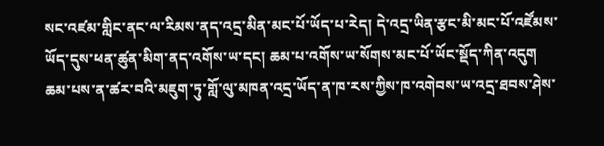སང་འཛམ་གླིང་ནང་ལ་རིམས་ནད་འདྲ་མིན་མང་པོ་ཡོད་པ་རེད། དེ་འདྲ་ཡིན་རྩང་མི་མང་པོ་འཛོམས་ཡོད་དུས་ཕན་ཚུན་མིག་ནད་འགོས་ཡ་དང། ཆམ་པ་འགོས་ཡ་སོགས་མང་པོ་ཡོང་སྡོད་ཀིན་འདུག ཆམ་པས་ན་ཚར་བའི་མཇུག་ཏུ་གློ་ལུ་མཁན་འདྲ་ཡོད་ན་ཁ་རས་ཀྱིས་ཁ་འགེབས་ཡ་འདྲ་ཐབས་ཤེས་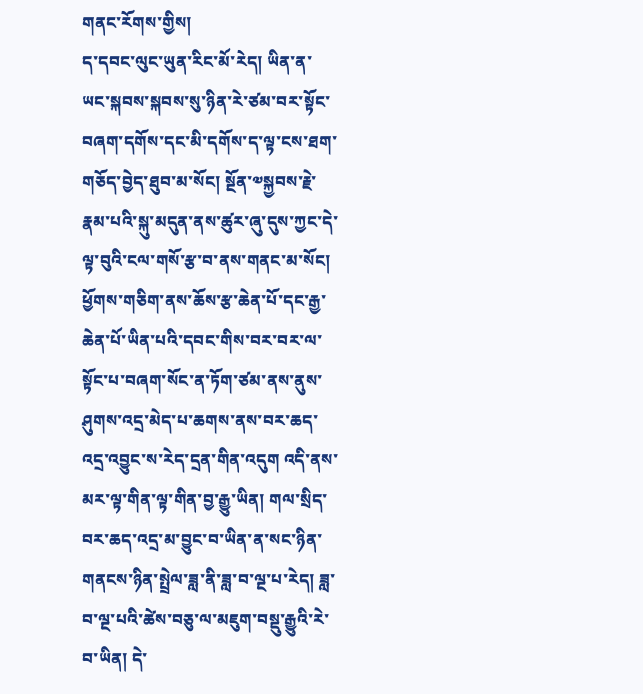གནང་རོགས་གྱིས།
ད་དབང་ལུང་ཡུན་རིང་མོ་རེད། ཡིན་ན་ཡང་སྐབས་སྐབས་སུ་ཉིན་རེ་ཙམ་བར་སྟོང་བཞག་དགོས་དང་མི་དགོས་ད་ལྟ་ངས་ཐག་གཅོད་བྱེད་ཐུབ་མ་སོང། སྔོན་༧སྐྱབས་རྗེ་རྣམ་པའི་སྐུ་མདུན་ནས་ཚུར་ཞུ་དུས་ཀྱང་དེ་ལྟ་བུའི་ངལ་གསོ་རྩ་བ་ནས་གནང་མ་སོང། ཕྱོགས་གཅིག་ནས་ཆོས་རྩ་ཆེན་པོ་དང་རྒྱ་ཆེན་པོ་ཡིན་པའི་དབང་གིས་བར་བར་ལ་སྟོང་པ་བཞག་སོང་ན་ཏོག་ཙམ་ནས་ནུས་ཤུགས་འདྲ་མེད་པ་ཆགས་ནས་བར་ཆད་འདྲ་འབྱུང་ས་རེད་དྲན་གིན་འདུག འདི་ནས་མར་ལྟ་གིན་ལྟ་གིན་བྱ་རྒྱུ་ཡིན། གལ་སྲིད་བར་ཆད་འདྲ་མ་བྱུང་བ་ཡིན་ན་སང་ཉིན་གནངས་ཉིན་སྤྲེལ་ཟླ་ནི་ཟླ་བ་ལྔ་པ་རེད། ཟླ་བ་ལྔ་པའི་ཚེས་བཅུ་ལ་མཇུག་བསྡུ་རྒྱུའི་རེ་བ་ཡིན། དེ་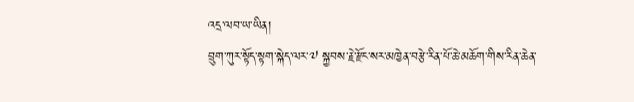འདྲ་ལབ་ཡ་ཡིན།
བྲུག་ཀུར་སྟོད་སྟག་སྐེད་ལར་༧ སྐྱབས་རྗེ་རྫོང་སར་མཁྱེན་བརྩེ་རིན་པོ་ཆེ་མཆོག་གིས་རིན་ཆེན་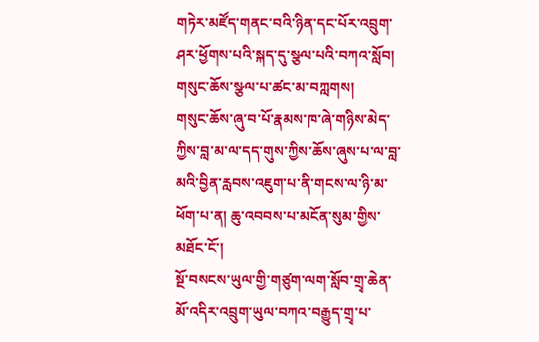གཏེར་མཛོད་གནང་བའི་ཉིན་དང་པོར་འབྲུག་ཤར་ཕྱོགས་པའི་སྐད་དུ་སྩལ་པའི་བཀའ་སློབ། གསུང་ཆོས་སྩལ་པ་ཚང་མ་བཀླགས།
གསུང་ཆོས་ཞུ་བ་པོ་རྣམས་ཁ་ཞེ་གཉིས་མེད་ཀྱིས་བླ་མ་ལ་དད་གུས་ཀྱིས་ཆོས་ཞུས་པ་ལ་བླ་མའི་བྱིན་རླབས་འཇུག་པ་ནི་གངས་ལ་ཉི་མ་ཕོག་པ་ན། ཆུ་འབབས་པ་མངོན་སུམ་གྱིས་མཐོང་ངོ་།
སྔོ་བསངས་ཡུལ་གྱི་གཙུག་ལག་སློབ་གྲྭ་ཆེན་མོ་འདིར་འབྲུག་ཡུལ་བཀའ་བརྒྱུད་གྲྭ་པ་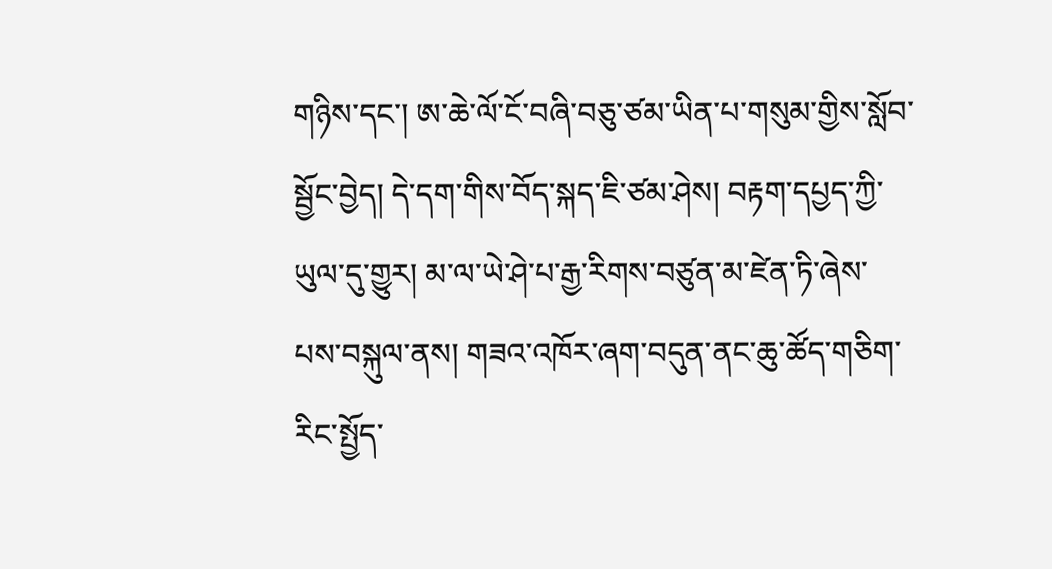གཉིས་དང་། ཨ་ཆེ་ལོ་ངོ་བཞི་བཅུ་ཙམ་ཡིན་པ་གསུམ་གྱིས་སློབ་སྦྱོང་བྱེད། དེ་དག་གིས་བོད་སྐད་ཇི་ཙམ་ཤེས། བརྟག་དཔྱད་ཀྱི་ཡུལ་དུ་གྱུར། མ་ལ་ཡེ་ཤེ་པ་རྒྱ་རིགས་བཙུན་མ་ཛེན་ཏི་ཞེས་པས་བསྐུལ་ནས། གཟའ་འཁོར་ཞག་བདུན་ནང་ཆུ་ཚོད་གཅིག་རིང་སྤྱོད་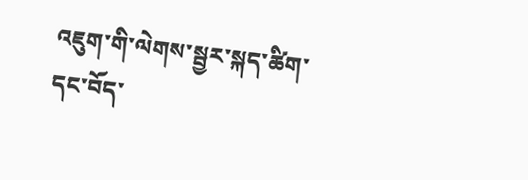འཇུག་གི་ལེགས་སྦྱར་སྐད་ཚིག་དང་བོད་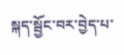སྐད་སྦྱོང་བར་བྱེད་པ་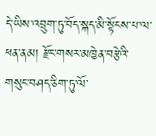དེ་ཡིས་འབྲུག་ཏུ་བོད་སྐད་མི་སྟོངས་པ་ལ་ཕན་ནམ། རྫོང་གསར་མཁྱེན་བརྩེའི་གསུང་བཤད་ཅིག་ཏུ་ལོ་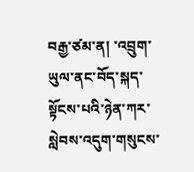བརྒྱ་ཙམ་ན། ་འབྲུག་ཡུལ་ནང་བོད་སྐད་སྟོངས་པའི་ཉེན་ཀར་སླེབས་འདུག་གསུངས་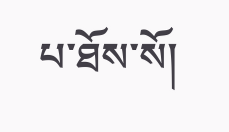པ་ཐོས་སོ།